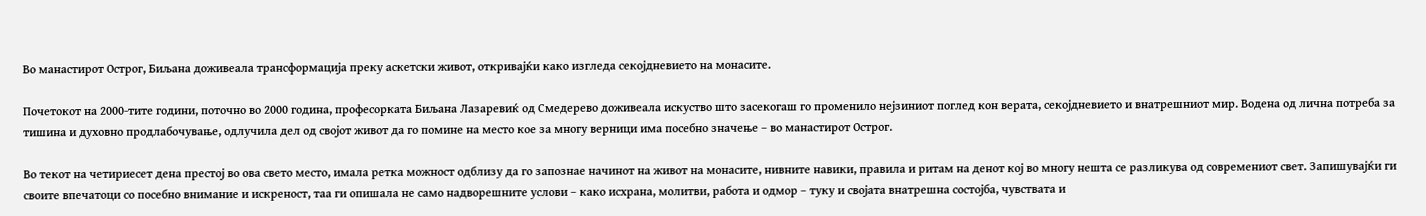Во манастирот Острог, Биљана доживеала трансформација преку аскетски живот, откривајќи како изгледа секојдневието на монасите.

Почетокот на 2000-тите години, поточно во 2000 година, професорката Биљана Лазаревиќ од Смедерево доживеала искуство што засекогаш го променило нејзиниот поглед кон верата, секојдневието и внатрешниот мир. Водена од лична потреба за тишина и духовно продлабочување, одлучила дел од својот живот да го помине на место кое за многу верници има посебно значење – во манастирот Острог.

Во текот на четириесет дена престој во ова свето место, имала ретка можност одблизу да го запознае начинот на живот на монасите, нивните навики, правила и ритам на денот кој во многу нешта се разликува од современиот свет. Запишувајќи ги своите впечатоци со посебно внимание и искреност, таа ги опишала не само надворешните услови – како исхрана, молитви, работа и одмор – туку и својата внатрешна состојба, чувствата и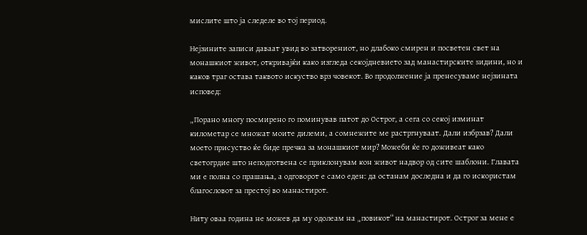мислите што ја следеле во тој период.

Нејзините записи даваат увид во затворениот, но длабоко смирен и посветен свет на монашкиот живот, откривајќи како изгледа секојдневието зад манастирските ѕидини, но и каков траг остава таквото искуство врз човекот. Во продолжение ја пренесуваме нејзината исповед:

„Порано многу посмирено го поминував патот до Острог, а сега со секој изминат километар се множат моите дилеми, а сомнежите ме растргнуваат. Дали избрзав? Дали моето присуство ќе биде пречка за монашкиот мир? Можеби ќе го доживеат како светогрдие што неподготвена се приклонувам кон живот надвор од сите шаблони. Главата ми е полна со прашања, а одговорот е само еден: да останам доследна и да го искористам благословот за престој во манастирот.

Ниту оваа година не можев да му одолеам на „повикот“ на манастирот. Острог за мене е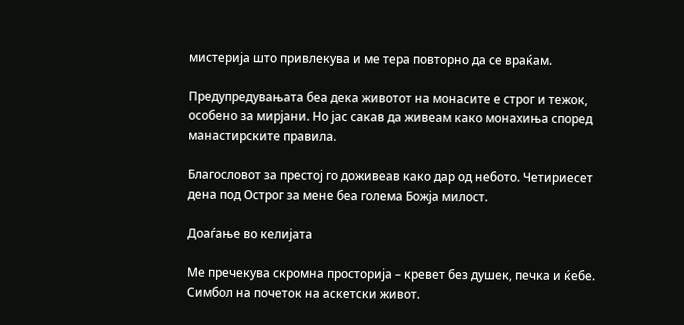мистерија што привлекува и ме тера повторно да се враќам.

Предупредувањата беа дека животот на монасите е строг и тежок, особено за мирјани. Но јас сакав да живеам како монахиња според манастирските правила.

Благословот за престој го доживеав како дар од небото. Четириесет дена под Острог за мене беа голема Божја милост.

Доаѓање во келијата

Ме пречекува скромна просторија – кревет без душек, печка и ќебе. Симбол на почеток на аскетски живот.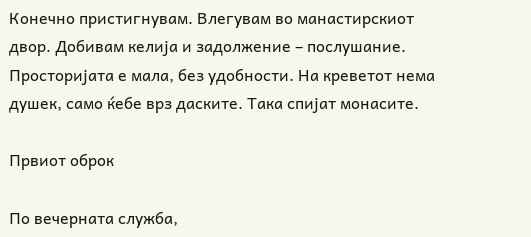Конечно пристигнувам. Влегувам во манастирскиот двор. Добивам келија и задолжение – послушание. Просторијата е мала, без удобности. На креветот нема душек, само ќебе врз даските. Така спијат монасите.

Првиот оброк

По вечерната служба,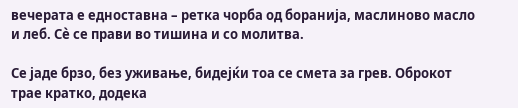вечерата е едноставна – ретка чорба од боранија, маслиново масло и леб. Сè се прави во тишина и со молитва.

Се јаде брзо, без уживање, бидејќи тоа се смета за грев. Оброкот трае кратко, додека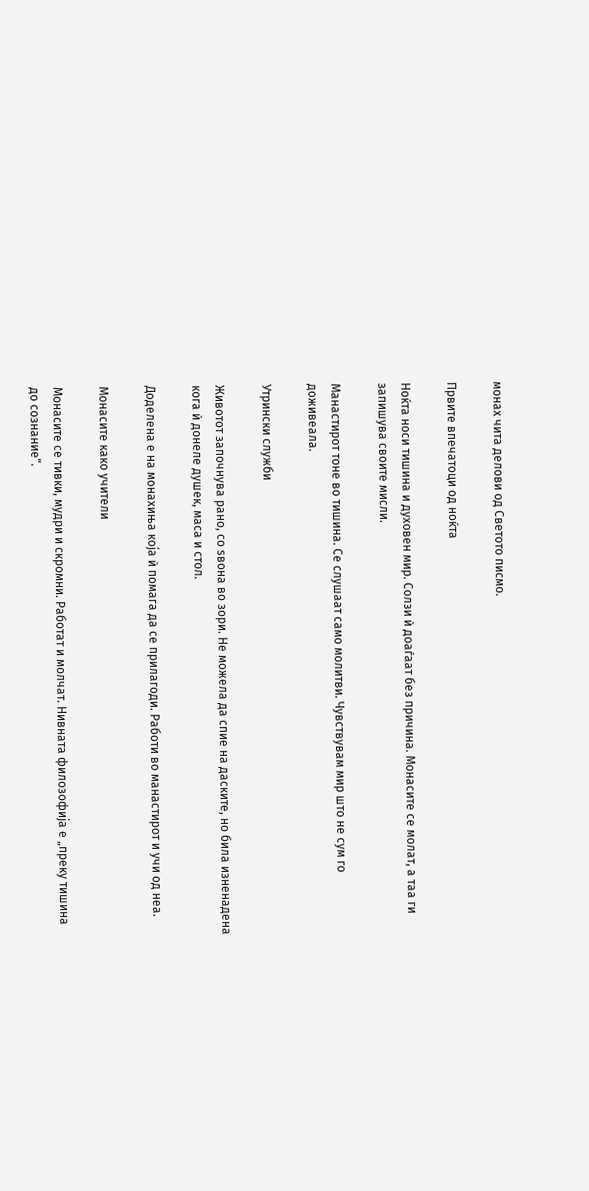монах чита делови од Светото писмо.

Првите впечатоци од ноќта

Ноќта носи тишина и духовен мир. Солзи ѝ доаѓаат без причина. Монасите се молат, а таа ги запишува своите мисли.

Манастирот тоне во тишина. Се слушаат само молитви. Чувствувам мир што не сум го доживеала.

Утрински служби

Животот започнува рано, со ѕвона во зори. Не можела да спие на даските, но била изненадена кога ѝ донеле душек, маса и стол.

Доделена е на монахиња која ѝ помага да се прилагоди. Работи во манастирот и учи од неа.

Монасите како учители

Монасите се тивки, мудри и скромни. Работат и молчат. Нивната филозофија е „преку тишина до сознание“.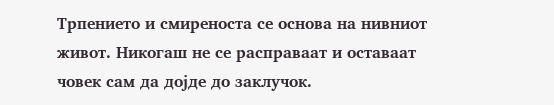Трпението и смиреноста се основа на нивниот живот. Никогаш не се расправаат и оставаат човек сам да дојде до заклучок.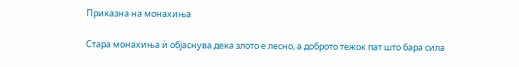Приказна на монахиња

Стара монахиња ѝ објаснува дека злото е лесно, а доброто тежок пат што бара сила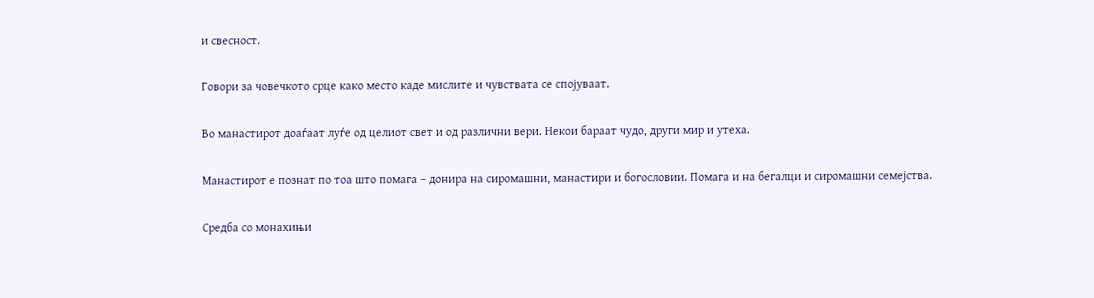и свесност.

Говори за човечкото срце како место каде мислите и чувствата се спојуваат.

Во манастирот доаѓаат луѓе од целиот свет и од различни вери. Некои бараат чудо, други мир и утеха.

Манастирот е познат по тоа што помага – донира на сиромашни, манастири и богословии. Помага и на бегалци и сиромашни семејства.

Средба со монахињи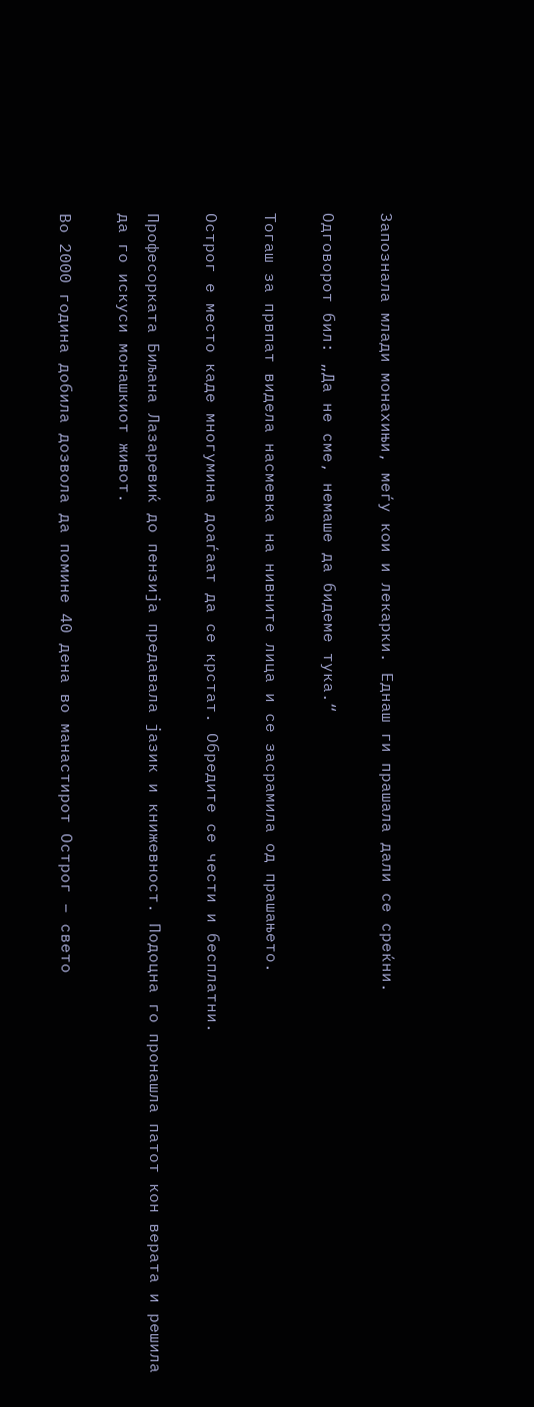Запознала млади монахињи, меѓу кои и лекарки. Еднаш ги прашала дали се среќни.

Одговорот бил: „Да не сме, немаше да бидеме тука.“

Тогаш за првпат видела насмевка на нивните лица и се засрамила од прашањето.

Острог е место каде многумина доаѓаат да се крстат. Обредите се чести и бесплатни.

Професорката Биљана Лазаревиќ до пензија предавала јазик и книжевност. Подоцна го пронашла патот кон верата и решила да го искуси монашкиот живот.

Во 2000 година добила дозвола да помине 40 дена во манастирот Острог – свето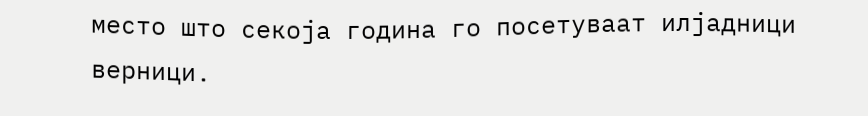место што секоја година го посетуваат илјадници верници.